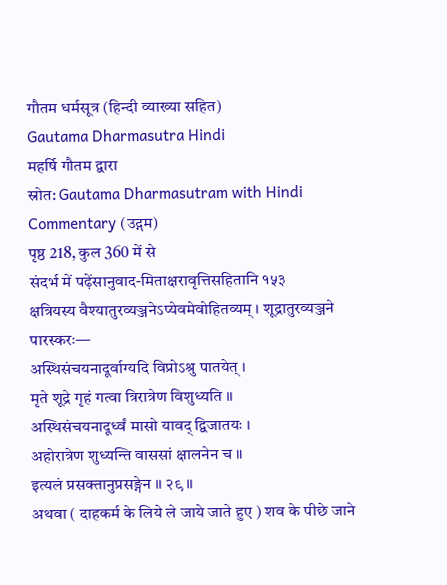गौतम धर्मसूत्र (हिन्दी व्याख्या सहित)
Gautama Dharmasutra Hindi
महर्षि गौतम द्वारा
स्रोत: Gautama Dharmasutram with Hindi Commentary (उद्गम)
पृष्ठ 218, कुल 360 में से
संदर्भ में पढ़ेंसानुवाद-मिताक्षरावृत्तिसहितानि १५३
क्षत्रियस्य वैश्यातुरव्यञ्जनेऽप्येवमेवोहितव्यम् । शूद्रातुरव्यञ्जने पारस्करः—
अस्थिसंचयनादूर्वाग्यदि विप्रोऽश्रु पातयेत् ।
मृते शूद्रे गृहं गत्वा त्रिरात्रेण विशुध्यति ॥
अस्थिसंचयनादूर्ध्वं मासो यावद् द्विजातयः ।
अहोरात्रेण शुध्यन्ति वाससां क्षालनेन च ॥
इत्यलं प्रसक्तानुप्रसङ्गेन ॥ २९ ॥
अथवा ( दाहकर्म के लिये ले जाये जाते हुए ) शव के पीछे जाने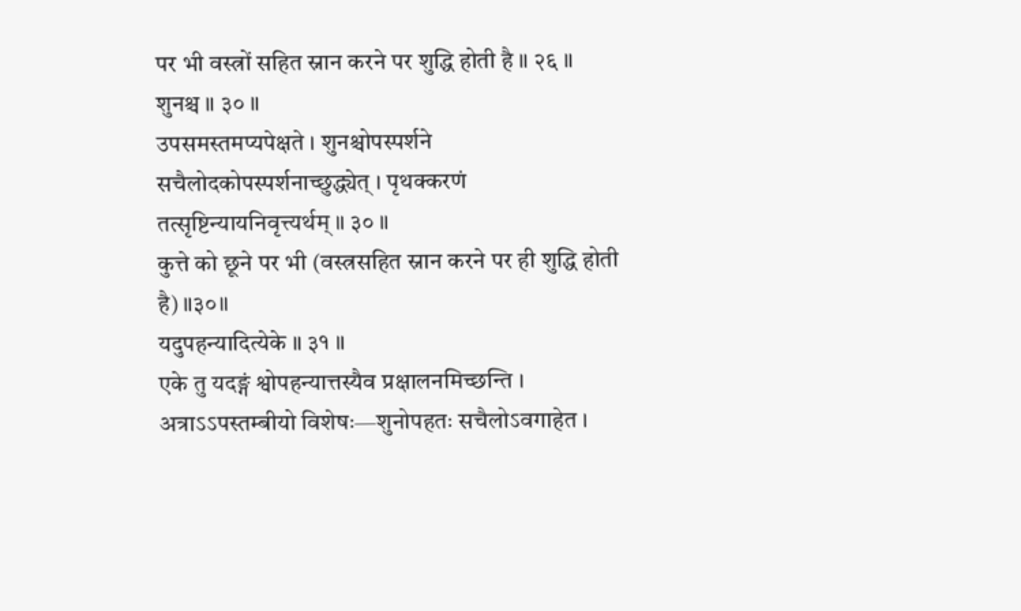पर भी वस्त्रों सहित स्नान करने पर शुद्धि होती है ॥ २६ ॥
शुनश्च ॥ ३० ॥
उपसमस्तमप्यपेक्षते । शुनश्चोपस्पर्शने सचैलोदकोपस्पर्शनाच्छुद्ध्येत् । पृथक्करणं तत्सृष्टिन्यायनिवृत्त्यर्थम् ॥ ३० ॥
कुत्ते को छूने पर भी (वस्त्रसहित स्नान करने पर ही शुद्धि होती है) ॥३०॥
यदुपहन्यादित्येके ॥ ३१ ॥
एके तु यदङ्गं श्वोपहन्यात्तस्यैव प्रक्षालनमिच्छन्ति । अत्राऽऽपस्तम्बीयो विशेषः—शुनोपहतः सचैलोऽवगाहेत ।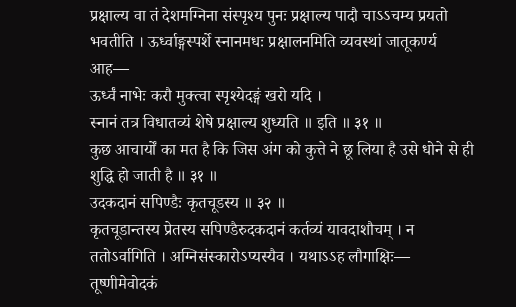प्रक्षाल्य वा तं देशमग्निना संस्पृश्य पुनः प्रक्षाल्य पादौ चाऽऽचम्य प्रयतो भवतीति । ऊर्ध्वाङ्गस्पर्शे स्नानमधः प्रक्षालनमिति व्यवस्थां जातूकर्ण्य आह—
ऊर्ध्वं नाभेः करौ मुक्त्वा स्पृश्येदङ्गं खरो यदि ।
स्नानं तत्र विधातव्यं शेषे प्रक्षाल्य शुध्यति ॥ इति ॥ ३१ ॥
कुछ आचार्यों का मत है कि जिस अंग को कुत्ते ने छू लिया है उसे धोने से ही शुद्धि हो जाती है ॥ ३१ ॥
उदकदानं सपिण्डैः कृतचूडस्य ॥ ३२ ॥
कृतचूडान्तस्य प्रेतस्य सपिण्डैरुदकदानं कर्तव्यं यावदाशौचम् । न ततोऽर्वागिति । अग्निसंस्कारोऽप्यस्यैव । यथाऽऽह लौगाक्षिः—
तूष्णीमेवोदकं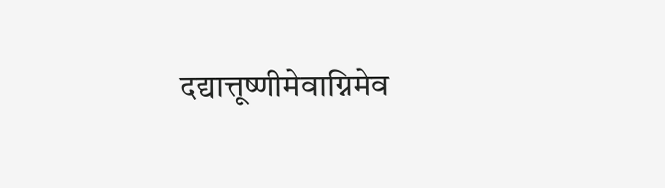दद्यात्तूष्णीमेवाग्निमेव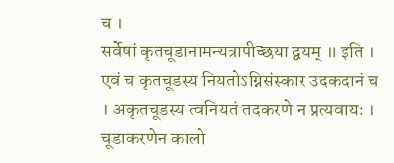च ।
सर्वेषां कृतचूडानामन्यत्रापीच्छया द्वयम् ॥ इति ।
एवं च कृतचूडस्य नियतोऽग्निसंस्कार उदकदानं च । अकृतचूडस्य त्वनियतं तदकरणे न प्रत्यवायः । चूडाकरणेन कालो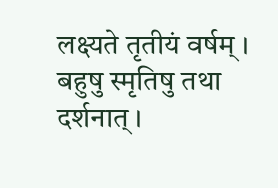लक्ष्यते तृतीयं वर्षम् । बहुषु स्मृतिषु तथा दर्शनात् ।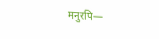मनुरपि—